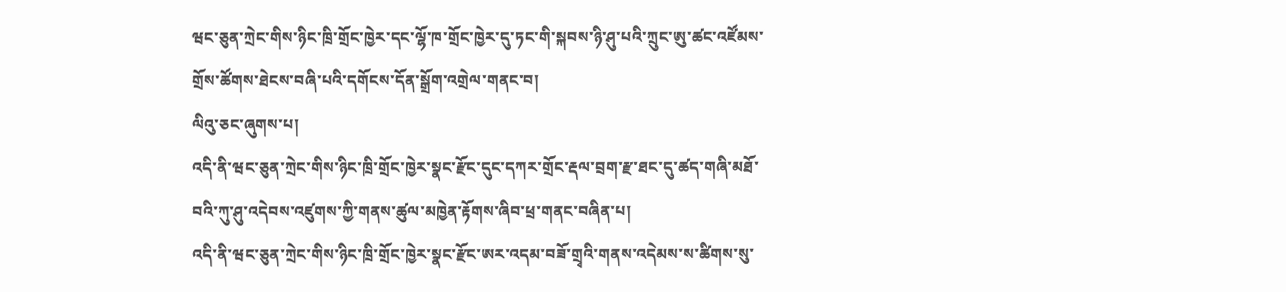ཝང་ཅུན་ཀྲེང་གིས་ཉིང་ཁྲི་གྲོང་ཁྱེར་དང་ལྷོ་ཁ་གྲོང་ཁྱེར་དུ་ཏང་གི་སྐབས་ཉི་ཤུ་པའི་ཀྲུང་ཨུ་ཚང་འཛོམས་གྲོས་ཚོགས་ཐེངས་བཞི་པའི་དགོངས་དོན་སྒྲོག་འགྲེལ་གནང་བ།
ལིའུ་ཅང་ཞུགས་པ།
འདི་ནི་ཝང་ཅུན་ཀྲེང་གིས་ཉིང་ཁྲི་གྲོང་ཁྱེར་སྣང་རྫོང་དུང་དཀར་གྲོང་རྡལ་བྲག་རྫ་ཐང་དུ་ཚད་གཞི་མཐོ་བའི་ཀུ་ཤུ་འདེབས་འཛུགས་ཀྱི་གནས་ཚུལ་མཁྱེན་རྟོགས་ཞིབ་ཕྲ་གནང་བཞིན་པ།
འདི་ནི་ཝང་ཅུན་ཀྲེང་གིས་ཉིང་ཁྲི་གྲོང་ཁྱེར་སྣང་རྫོང་ཨར་འདམ་བཟོ་གྲྭའི་གནས་འདེམས་ས་ཚིགས་སུ་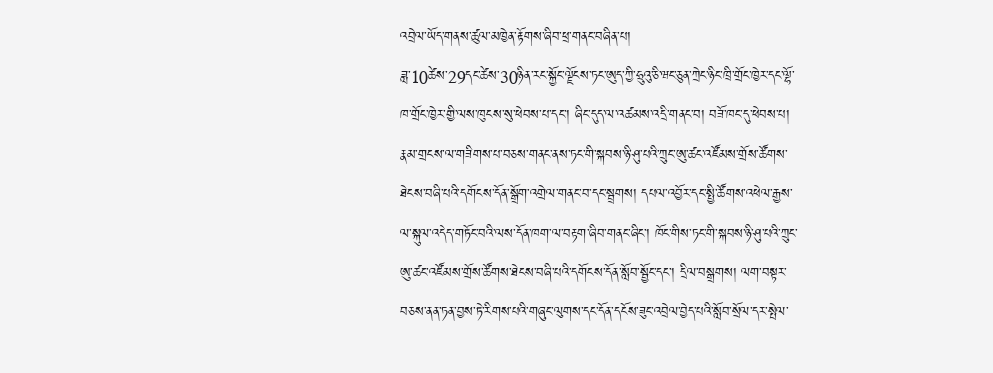འབྲེལ་ཡོད་གནས་ཚུལ་མཁྱེན་རྟོགས་ཞིབ་ཕྲ་གནང་བཞིན་པ།
ཟླ་10ཚེས་29དང་ཚེས་30ཉིན་རང་སྐྱོང་ལྗོངས་ཏང་ཨུད་ཀྱི་ཧྲུའུ་ཅི་ཝང་ཅུན་ཀྲེང་ཉིང་ཁྲི་གྲོང་ཁྱེར་དང་ལྷོ་ཁ་གྲོང་ཁྱེར་གྱི་ལས་ཁུངས་སུ་ཕེབས་པ་དང་། ཞིང་དུད་ལ་འཚམས་འདྲི་གནང་བ། བཟོ་ཁང་དུ་ཕེབས་པ། རྣམ་གྲངས་ལ་གཟིགས་པ་བཅས་གནང་ནས་ཏང་གི་སྐབས་ཉི་ཤུ་པའི་ཀྲུང་ཨུ་ཚང་འཛོམས་གྲོས་ཚོགས་ཐེངས་བཞི་པའི་དགོངས་དོན་སྒྲོག་འགྲེལ་གནང་བ་དང་སྦྲགས། དཔལ་འབྱོར་དང་སྤྱི་ཚོགས་འཕེལ་རྒྱས་ལ་སྐུལ་འདེད་གཏོང་བའི་ལས་དོན་ཁག་ལ་བརྟག་ཞིབ་གནང་ཞིང་། ཁོང་གིས་ཏང་གི་སྐབས་ཉི་ཤུ་པའི་ཀྲུང་ཨུ་ཚང་འཛོམས་གྲོས་ཚོགས་ཐེངས་བཞི་པའི་དགོངས་དོན་སློབ་སྦྱོང་དང་། དྲིལ་བསྒྲགས། ལག་བསྟར་བཅས་ནན་ཏན་བྱས་ཏེ་རིགས་པའི་གཞུང་ལུགས་དང་དོན་དངོས་ཟུང་འབྲེལ་བྱེད་པའི་སློབ་སྲོལ་དར་སྤེལ་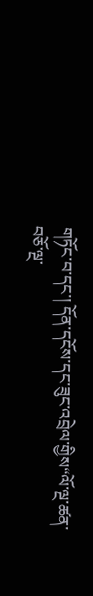གཏོང་བ་དང་། དོན་དངོས་དང་ཟུང་འབྲེལ་གྱིས“ལོ་ལྔ་ཚན་བཅོ་ལྔ་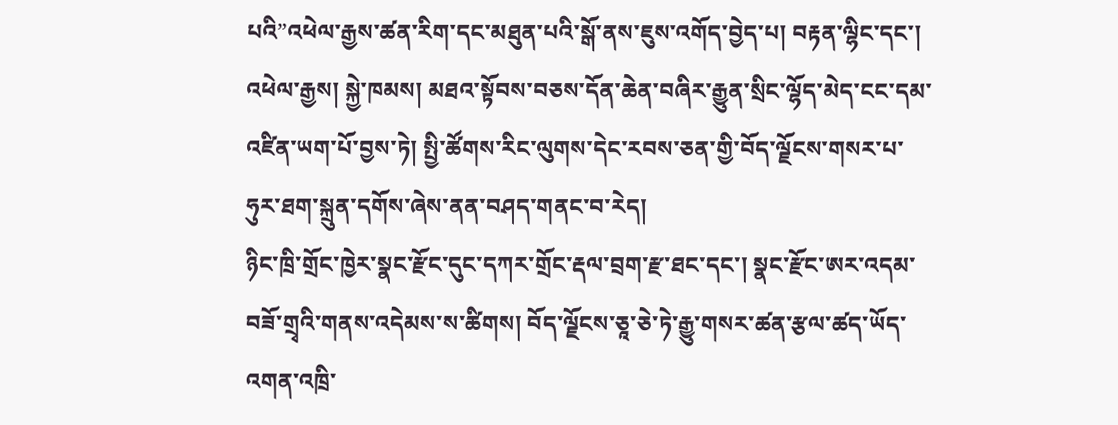པའི”འཕེལ་རྒྱས་ཚན་རིག་དང་མཐུན་པའི་སྒོ་ནས་ཇུས་འགོད་བྱེད་པ། བརྟན་ལྷིང་དང་། འཕེལ་རྒྱས། སྐྱེ་ཁམས། མཐའ་སྟོབས་བཅས་དོན་ཆེན་བཞིར་རྒྱུན་སྲིང་ལྷོད་མེད་ངང་དམ་འཛིན་ཡག་པོ་བྱས་ཏེ། སྤྱི་ཚོགས་རིང་ལུགས་དེང་རབས་ཅན་གྱི་བོད་ལྗོངས་གསར་པ་ཧུར་ཐག་སྐྲུན་དགོས་ཞེས་ནན་བཤད་གནང་བ་རེད།
ཉིང་ཁྲི་གྲོང་ཁྱེར་སྣང་རྫོང་དུང་དཀར་གྲོང་རྡལ་བྲག་རྫ་ཐང་དང་། སྣང་རྫོང་ཨར་འདམ་བཟོ་གྲྭའི་གནས་འདེམས་ས་ཚིགས། བོད་ལྗོངས་ཅཱ་ཅེ་ཏེ་རྒྱུ་གསར་ཚན་རྩལ་ཚད་ཡོད་འགན་འཁྲི་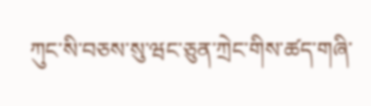ཀུང་སི་བཅས་སུ་ཝང་ཅུན་ཀྲེང་གིས་ཚད་གཞི་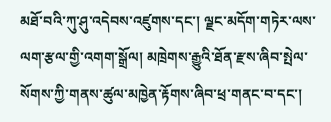མཐོ་བའི་ཀུ་ཤུ་འདེབས་འཛུགས་དང་། ལྗང་མདོག་གཏེར་ལས་ལག་རྩལ་གྱི་འགག་སྒྲོལ། མཁྲེགས་རྒྱུའི་ཐོན་རྫས་ཞིབ་སྤེལ་སོགས་ཀྱི་གནས་ཚུལ་མཁྱེན་རྟོགས་ཞིབ་ཕྲ་གནང་བ་དང་།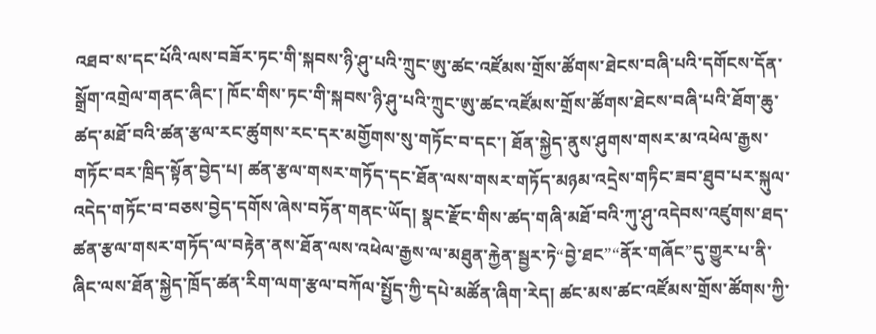འཐབ་ས་དང་པོའི་ལས་བཟོར་ཏང་གི་སྐབས་ཉི་ཤུ་པའི་ཀྲུང་ཨུ་ཚང་འཛོམས་གྲོས་ཚོགས་ཐེངས་བཞི་པའི་དགོངས་དོན་སྒྲོག་འགྲེལ་གནང་ཞིང་། ཁོང་གིས་ཏང་གི་སྐབས་ཉི་ཤུ་པའི་ཀྲུང་ཨུ་ཚང་འཛོམས་གྲོས་ཚོགས་ཐེངས་བཞི་པའི་ཐོག་ཆུ་ཚད་མཐོ་བའི་ཚན་རྩལ་རང་ཚུགས་རང་དར་མགྱོགས་སུ་གཏོང་བ་དང་། ཐོན་སྐྱེད་ནུས་ཤུགས་གསར་མ་འཕེལ་རྒྱས་གཏོང་བར་ཁྲིད་སྟོན་བྱེད་པ། ཚན་རྩལ་གསར་གཏོད་དང་ཐོན་ལས་གསར་གཏོད་མཉམ་འདྲེས་གཏིང་ཟབ་ཐུབ་པར་སྐུལ་འདེད་གཏོང་བ་བཅས་བྱེད་དགོས་ཞེས་བཏོན་གནང་ཡོད། སྣང་རྫོང་གིས་ཚད་གཞི་མཐོ་བའི་ཀུ་ཤུ་འདེབས་འཛུགས་ཐད་ཚན་རྩལ་གསར་གཏོད་ལ་བརྟེན་ནས་ཐོན་ལས་འཕེལ་རྒྱས་ལ་མཐུན་རྐྱེན་སྦྱར་ཏེ“བྱེ་ཐང”“ནོར་གཞོང”དུ་གྱུར་པ་ནི་ཞིང་ལས་ཐོན་སྐྱེད་ཁྲོད་ཚན་རིག་ལག་རྩལ་བཀོལ་སྤྱོད་ཀྱི་དཔེ་མཚོན་ཞིག་རེད། ཚང་མས་ཚང་འཛོམས་གྲོས་ཚོགས་ཀྱི་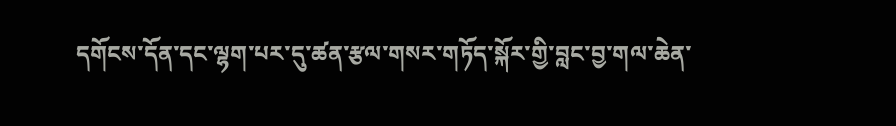དགོངས་དོན་དང་ལྷག་པར་དུ་ཚན་རྩལ་གསར་གཏོད་སྐོར་གྱི་བླང་བྱ་གལ་ཆེན་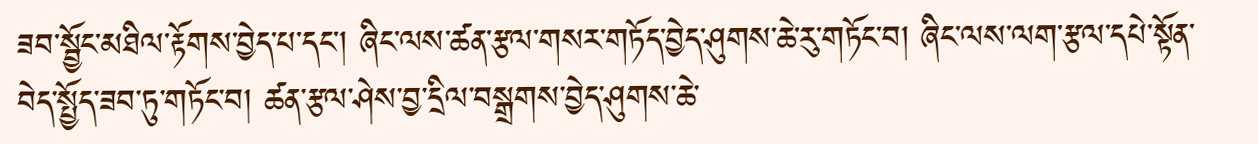ཟབ་སྦྱོང་མཐིལ་རྟོགས་བྱེད་པ་དང་། ཞིང་ལས་ཚན་རྩལ་གསར་གཏོད་བྱེད་ཤུགས་ཆེ་རུ་གཏོང་བ། ཞིང་ལས་ལག་རྩལ་དཔེ་སྟོན་བེད་སྤྱོད་ཟབ་ཏུ་གཏོང་བ། ཚན་རྩལ་ཤེས་བྱ་དྲིལ་བསྒྲགས་བྱེད་ཤུགས་ཆེ་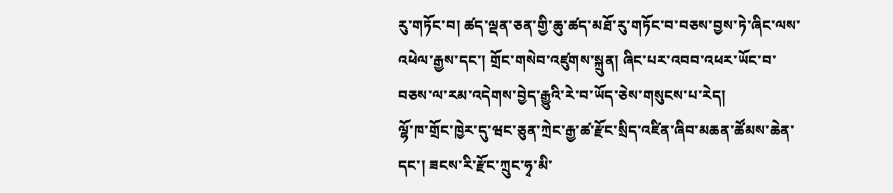རུ་གཏོང་བ། ཚད་ལྡན་ཅན་གྱི་ཆུ་ཚད་མཐོ་རུ་གཏོང་བ་བཅས་བྱས་ཏེ་ཞིང་ལས་འཕེལ་རྒྱས་དང་། གྲོང་གསེབ་འཛུགས་སྐྲུན། ཞིང་པར་འབབ་འཕར་ཡོང་བ་བཅས་ལ་རམ་འདེགས་བྱེད་རྒྱུའི་རེ་བ་ཡོད་ཅེས་གསུངས་པ་རེད།
ལྷོ་ཁ་གྲོང་ཁྱེར་དུ་ཝང་ཅུན་ཀྲེང་རྒྱ་ཚ་རྫོང་སྲིད་འཛིན་ཞིབ་མཆན་ཚོམས་ཆེན་དང་། ཟངས་རི་རྫོང་ཀྲུང་ཧྭ་མི་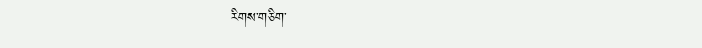རིགས་གཅིག་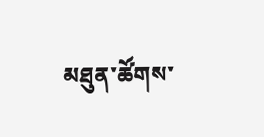མཐུན་ཚོགས་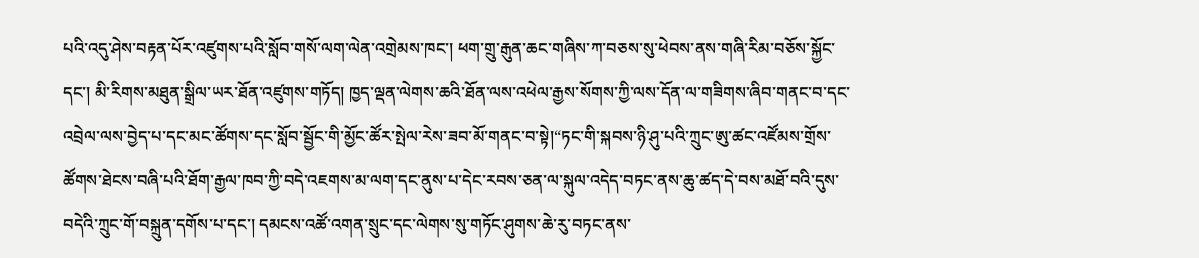པའི་འདུ་ཤེས་བརྟན་པོར་འཛུགས་པའི་སློབ་གསོ་ལག་ལེན་འགྲེམས་ཁང་། ཕག་གྲུ་རྒུན་ཆང་གཞིས་ཀ་བཅས་སུ་ཕེབས་ནས་གཞི་རིམ་བཅོས་སྐྱོང་དང་། མི་རིགས་མཐུན་སྒྲིལ་ཡར་ཐོན་འཛུགས་གཏོད། ཁྱད་ལྡན་ལེགས་ཆའི་ཐོན་ལས་འཕེལ་རྒྱས་སོགས་ཀྱི་ལས་དོན་ལ་གཟིགས་ཞིབ་གནང་བ་དང་འབྲེལ་ལས་བྱེད་པ་དང་མང་ཚོགས་དང་སློབ་སྦྱོང་གི་མྱོང་ཚོར་སྤེལ་རེས་ཟབ་མོ་གནང་བ་སྟེ།“ཏང་གི་སྐབས་ཉི་ཤུ་པའི་ཀྲུང་ཨུ་ཚང་འཛོམས་གྲོས་ཚོགས་ཐེངས་བཞི་པའི་ཐོག་རྒྱལ་ཁབ་ཀྱི་བདེ་འཇགས་མ་ལག་དང་ནུས་པ་དེང་རབས་ཅན་ལ་སྐུལ་འདེད་བཏང་ནས་ཆུ་ཚད་དེ་བས་མཐོ་བའི་དུས་བདེའི་ཀྲུང་གོ་བསྐྲུན་དགོས་པ་དང་། དམངས་འཚོ་འགན་སྲུང་དང་ལེགས་སུ་གཏོང་ཤུགས་ཆེ་རུ་བཏང་ནས་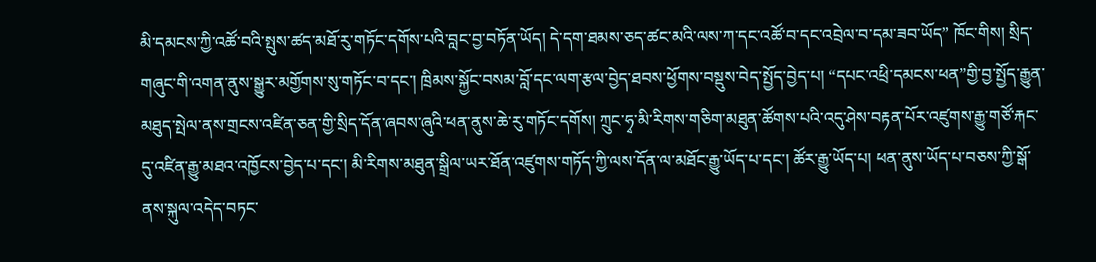མི་དམངས་ཀྱི་འཚོ་བའི་སྤུས་ཚད་མཐོ་རུ་གཏོང་དགོས་པའི་བླང་བྱ་བཏོན་ཡོད། དེ་དག་ཐམས་ཅད་ཚང་མའི་ལས་ཀ་དང་འཚོ་བ་དང་འབྲེལ་བ་དམ་ཟབ་ཡོད” ཁོང་གིས། སྲིད་གཞུང་གི་འགན་ནུས་སྒྱུར་མགྱོགས་སུ་གཏོང་བ་དང་། ཁྲིམས་སྐྱོང་བསམ་བློ་དང་ལག་རྩལ་བྱེད་ཐབས་ཕྱོགས་བསྡུས་བེད་སྤྱོད་བྱེད་པ། “དཔང་འཕྲི་དམངས་ཕན”གྱི་བྱ་སྤྱོད་རྒྱུན་མཐུད་སྤེལ་ནས་གྲངས་འཛིན་ཅན་གྱི་སྲིད་དོན་ཞབས་ཞུའི་ཕན་ནུས་ཆེ་རུ་གཏོང་དགོས། ཀྲུང་ཧྭ་མི་རིགས་གཅིག་མཐུན་ཚོགས་པའི་འདུ་ཤེས་བརྟན་པོར་འཛུགས་རྒྱུ་གཙོ་རྐང་དུ་འཛིན་རྒྱུ་མཐའ་འཁྱོངས་བྱེད་པ་དང་། མི་རིགས་མཐུན་སྒྲིལ་ཡར་ཐོན་འཛུགས་གཏོད་ཀྱི་ལས་དོན་ལ་མཐོང་རྒྱུ་ཡོད་པ་དང་། ཚོར་རྒྱུ་ཡོད་པ། ཕན་ནུས་ཡོད་པ་བཅས་ཀྱི་སྒོ་ནས་སྐུལ་འདེད་བཏང་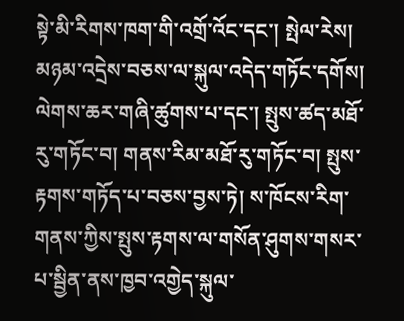སྟེ་མི་རིགས་ཁག་གི་འགྲོ་འོང་དང་། སྤེལ་རེས། མཉམ་འདྲེས་བཅས་ལ་སྐུལ་འདེད་གཏོང་དགོས། ལེགས་ཆར་གཞི་ཚུགས་པ་དང་། སྤུས་ཚད་མཐོ་རུ་གཏོང་བ། གནས་རིམ་མཐོ་རུ་གཏོང་བ། སྤུས་རྟགས་གཏོད་པ་བཅས་བྱས་ཏེ། ས་ཁོངས་རིག་གནས་ཀྱིས་སྤུས་རྟགས་ལ་གསོན་ཤུགས་གསར་པ་སྦྱིན་ནས་ཁྱབ་འགྱེད་སྐུལ་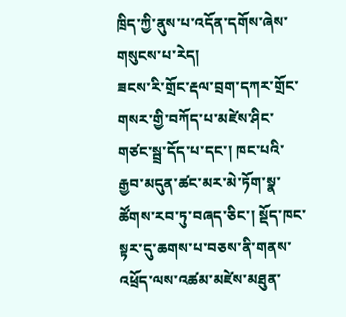ཁྲིད་ཀྱི་ནུས་པ་འདོན་དགོས་ཞེས་གསུངས་པ་རེད།
ཟངས་རི་གྲོང་རྡལ་བྲག་དཀར་གྲོང་གསར་གྱི་བཀོད་པ་མཛེས་ཤིང་གཙང་སྦྲ་དོད་པ་དང་། ཁང་པའི་རྒྱབ་མདུན་ཚང་མར་མེ་ཏོག་སྣ་ཚོགས་རབ་ཏུ་བཞད་ཅིང་། སྡོད་ཁང་སྟར་དུ་ཆགས་པ་བཅས་ནི་གནས་འཕྲོད་ལས་འཚམ་མཛེས་མཐུན་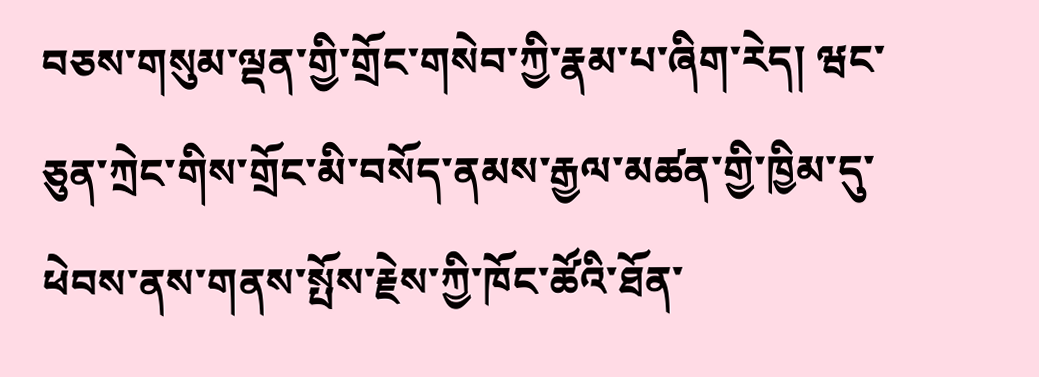བཅས་གསུམ་ལྡན་གྱི་གྲོང་གསེབ་ཀྱི་རྣམ་པ་ཞིག་རེད། ཝང་ཅུན་ཀྲེང་གིས་གྲོང་མི་བསོད་ནམས་རྒྱལ་མཚན་གྱི་ཁྱིམ་དུ་ཕེབས་ནས་གནས་སྤོས་རྗེས་ཀྱི་ཁོང་ཚོའི་ཐོན་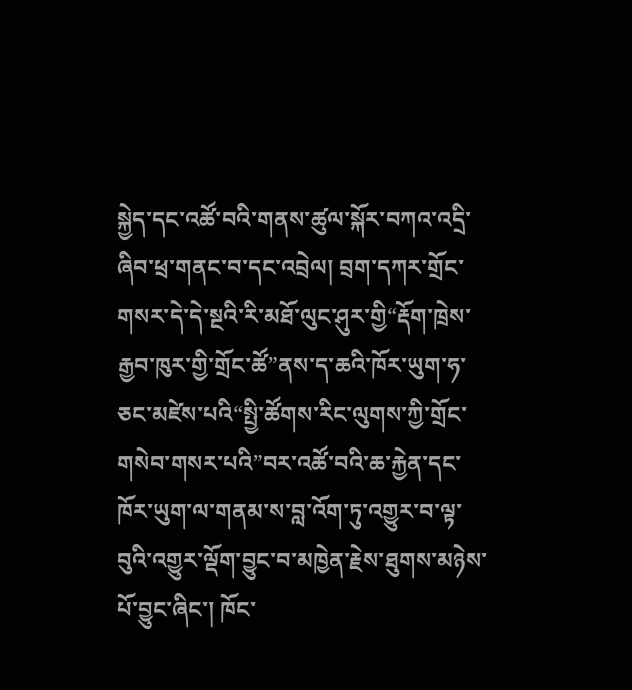སྐྱེད་དང་འཚོ་བའི་གནས་ཚུལ་སྐོར་བཀའ་འདྲི་ཞིབ་ཕྲ་གནང་བ་དང་འབྲེལ། བྲག་དཀར་གྲོང་གསར་དེ་དེ་སྔའི་རི་མཐོ་ལུང་ཤུར་གྱི“རྡོག་ཁྲེས་རྒྱབ་ཁུར་གྱི་གྲོང་ཚོ”ནས་ད་ཆའི་ཁོར་ཡུག་ཧ་ཅང་མཛེས་པའི“སྤྱི་ཚོགས་རིང་ལུགས་ཀྱི་གྲོང་གསེབ་གསར་པའི”བར་འཚོ་བའི་ཆ་རྐྱེན་དང་ཁོར་ཡུག་ལ་གནམ་ས་བླ་འོག་ཏུ་འགྱུར་བ་ལྟ་བུའི་འགྱུར་ལྡོག་བྱུང་བ་མཁྱེན་རྗེས་ཐུགས་མཉེས་པོ་བྱུང་ཞིང་། ཁོང་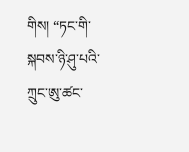གིས། “ཏང་གི་སྐབས་ཉི་ཤུ་པའི་ཀྲུང་ཨུ་ཚང་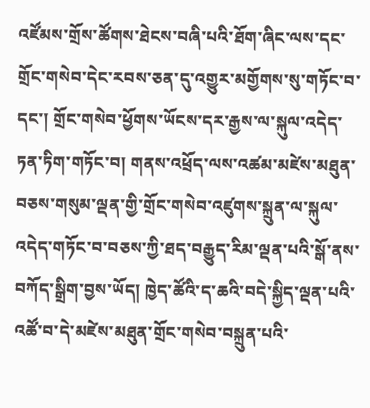འཛོམས་གྲོས་ཚོགས་ཐེངས་བཞི་པའི་ཐོག་ཞིང་ལས་དང་གྲོང་གསེབ་དེང་རབས་ཅན་དུ་འགྱུར་མགྱོགས་སུ་གཏོང་བ་དང་། གྲོང་གསེབ་ཕྱོགས་ཡོངས་དར་རྒྱས་ལ་སྐུལ་འདེད་ཏན་ཏིག་གཏོང་བ། གནས་འཕྲོད་ལས་འཚམ་མཛེས་མཐུན་བཅས་གསུམ་ལྡན་གྱི་གྲོང་གསེབ་འཛུགས་སྐྲུན་ལ་སྐུལ་འདེད་གཏོང་བ་བཅས་ཀྱི་ཐད་བརྒྱུད་རིམ་ལྡན་པའི་སྒོ་ནས་བཀོད་སྒྲིག་བྱས་ཡོད། ཁྱེད་ཚོའི་ད་ཆའི་བདེ་སྐྱིད་ལྡན་པའི་འཚོ་བ་དེ་མཛེས་མཐུན་གྲོང་གསེབ་བསྐྲུན་པའི་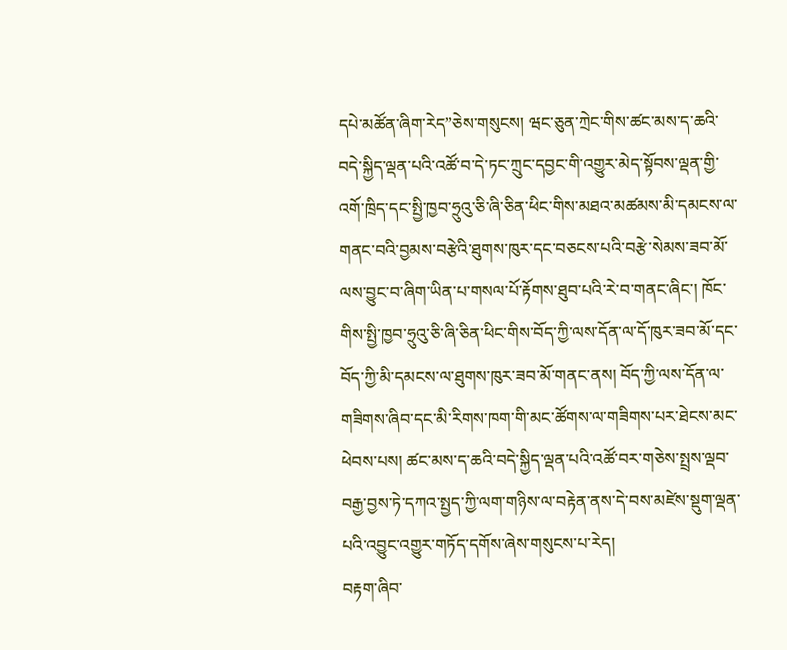དཔེ་མཚོན་ཞིག་རེད”ཅེས་གསུངས། ཝང་ཅུན་ཀྲེང་གིས་ཚང་མས་ད་ཆའི་བདེ་སྐྱིད་ལྡན་པའི་འཚོ་བ་དེ་ཏང་ཀྲུང་དབྱང་གི་འགྱུར་མེད་སྟོབས་ལྡན་གྱི་འགོ་ཁྲིད་དང་སྤྱི་ཁྱབ་ཧྲུའུ་ཅི་ཞི་ཅིན་ཕིང་གིས་མཐའ་མཚམས་མི་དམངས་ལ་གནང་བའི་བྱམས་བརྩེའི་ཐུགས་ཁུར་དང་བཅངས་པའི་བརྩེ་སེམས་ཟབ་མོ་ལས་བྱུང་བ་ཞིག་ཡིན་པ་གསལ་པོ་རྟོགས་ཐུབ་པའི་རེ་བ་གནང་ཞིང་། ཁོང་གིས་སྤྱི་ཁྱབ་ཧྲུའུ་ཅི་ཞི་ཅིན་ཕིང་གིས་བོད་ཀྱི་ལས་དོན་ལ་དོ་ཁུར་ཟབ་མོ་དང་བོད་ཀྱི་མི་དམངས་ལ་ཐུགས་ཁུར་ཟབ་མོ་གནང་ནས། བོད་ཀྱི་ལས་དོན་ལ་གཟིགས་ཞིབ་དང་མི་རིགས་ཁག་གི་མང་ཚོགས་ལ་གཟིགས་པར་ཐེངས་མང་ཕེབས་པས། ཚང་མས་ད་ཆའི་བདེ་སྐྱིད་ལྡན་པའི་འཚོ་བར་གཅེས་སྤྲས་ལྡབ་བརྒྱ་བྱས་ཏེ་དཀའ་སྤྱད་ཀྱི་ལག་གཉིས་ལ་བརྟེན་ནས་དེ་བས་མཛེས་སྡུག་ལྡན་པའི་འབྱུང་འགྱུར་གཏོད་དགོས་ཞེས་གསུངས་པ་རེད།
བརྟག་ཞིབ་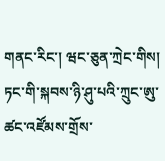གནང་རིང་། ཝང་ཅུན་ཀྲེང་གིས། ཏང་གི་སྐབས་ཉི་ཤུ་པའི་ཀྲུང་ཨུ་ཚང་འཛོམས་གྲོས་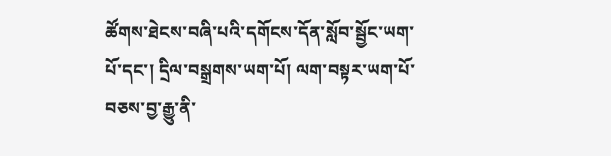ཚོགས་ཐེངས་བཞི་པའི་དགོངས་དོན་སློབ་སྦྱོང་ཡག་པོ་དང་། དྲིལ་བསྒྲགས་ཡག་པོ། ལག་བསྟར་ཡག་པོ་བཅས་བྱ་རྒྱུ་ནི་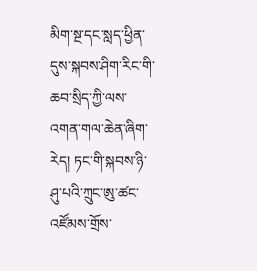མིག་སྔ་དང་སླད་ཕྱིན་དུས་སྐབས་ཤིག་རིང་གི་ཆབ་སྲིད་ཀྱི་ལས་འགན་གལ་ཆེན་ཞིག་རེད། ཏང་གི་སྐབས་ཉི་ཤུ་པའི་ཀྲུང་ཨུ་ཚང་འཛོམས་གྲོས་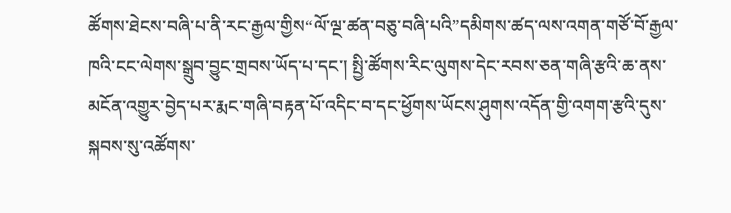ཚོགས་ཐེངས་བཞི་པ་ནི་རང་རྒྱལ་གྱིས“ལོ་ལྔ་ཚན་བཅུ་བཞི་པའི”དམིགས་ཚད་ལས་འགན་གཙོ་བོ་རྒྱལ་ཁའི་ངང་ལེགས་སྒྲུབ་བྱུང་གྲབས་ཡོད་པ་དང་། སྤྱི་ཚོགས་རིང་ལུགས་དེང་རབས་ཅན་གཞི་རྩའི་ཆ་ནས་མངོན་འགྱུར་བྱེད་པར་རྨང་གཞི་བརྟན་པོ་འདིང་བ་དང་ཕྱོགས་ཡོངས་ཤུགས་འདོན་གྱི་འགག་རྩའི་དུས་སྐབས་སུ་འཚོགས་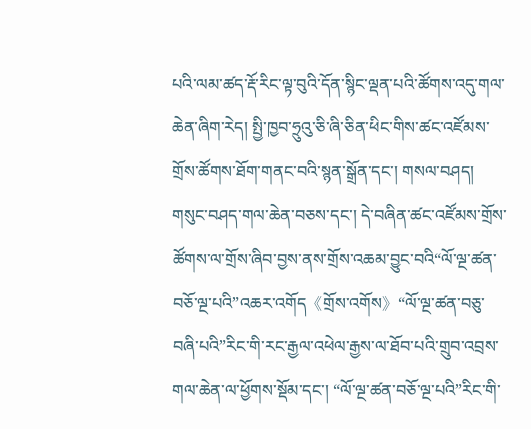པའི་ལམ་ཚད་རྡོ་རིང་ལྟ་བུའི་དོན་སྙིང་ལྡན་པའི་ཚོགས་འདུ་གལ་ཆེན་ཞིག་རེད། སྤྱི་ཁྱབ་ཧྲུའུ་ཅི་ཞི་ཅིན་ཕིང་གིས་ཚང་འཛོམས་གྲོས་ཚོགས་ཐོག་གནང་བའི་སྙན་སྒྲོན་དང་། གསལ་བཤད། གསུང་བཤད་གལ་ཆེན་བཅས་དང་། དེ་བཞིན་ཚང་འཛོམས་གྲོས་ཚོགས་ལ་གྲོས་ཞིབ་བྱས་ནས་གྲོས་འཆམ་བྱུང་བའི“ལོ་ལྔ་ཚན་བཅོ་ལྔ་པའི”འཆར་འགོད《གྲོས་འགོས》“ལོ་ལྔ་ཚན་བཅུ་བཞི་པའི”རིང་གི་རང་རྒྱལ་འཕེལ་རྒྱས་ལ་ཐོབ་པའི་གྲུབ་འབྲས་གལ་ཆེན་ལ་ཕྱོགས་སྡོམ་དང་། “ལོ་ལྔ་ཚན་བཅོ་ལྔ་པའི”རིང་གི་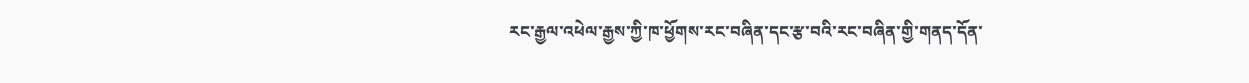རང་རྒྱལ་འཕེལ་རྒྱས་ཀྱི་ཁ་ཕྱོགས་རང་བཞིན་དང་རྩ་བའི་རང་བཞིན་གྱི་གནད་དོན་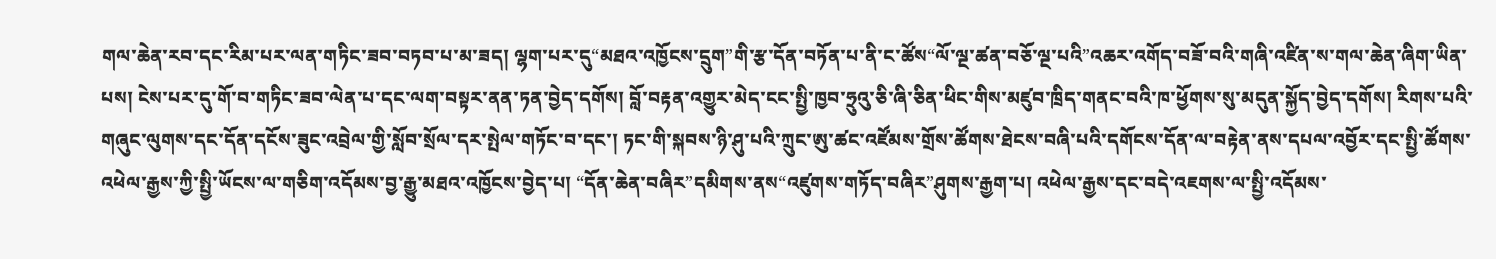གལ་ཆེན་རབ་དང་རིམ་པར་ལན་གཏིང་ཟབ་བཏབ་པ་མ་ཟད། ལྷག་པར་དུ“མཐའ་འཁྱོངས་དྲུག”གི་རྩ་དོན་བཏོན་པ་ནི་ང་ཚོས“ལོ་ལྔ་ཚན་བཅོ་ལྔ་པའི”འཆར་འགོད་བཟོ་བའི་གཞི་འཛིན་ས་གལ་ཆེན་ཞིག་ཡིན་པས། ངེས་པར་དུ་གོ་བ་གཏིང་ཟབ་ལེན་པ་དང་ལག་བསྟར་ནན་ཏན་བྱེད་དགོས། བློ་བརྟན་འགྱུར་མེད་ངང་སྤྱི་ཁྱབ་ཧྲུའུ་ཅི་ཞི་ཅིན་ཕིང་གིས་མཛུབ་ཁྲིད་གནང་བའི་ཁ་ཕྱོགས་སུ་མདུན་སྐྱོད་བྱེད་དགོས། རིགས་པའི་གཞུང་ལུགས་དང་དོན་དངོས་ཟུང་འབྲེལ་གྱི་སློབ་སྲོལ་དར་སྤེལ་གཏོང་བ་དང་། ཏང་གི་སྐབས་ཉི་ཤུ་པའི་ཀྲུང་ཨུ་ཚང་འཛོམས་གྲོས་ཚོགས་ཐེངས་བཞི་པའི་དགོངས་དོན་ལ་བརྟེན་ནས་དཔལ་འབྱོར་དང་སྤྱི་ཚོགས་འཕེལ་རྒྱས་ཀྱི་སྤྱི་ཡོངས་ལ་གཅིག་འདོམས་བྱ་རྒྱུ་མཐའ་འཁྱོངས་བྱེད་པ། “དོན་ཆེན་བཞིར”དམིགས་ནས“འཛུགས་གཏོད་བཞིར”ཤུགས་རྒྱག་པ། འཕེལ་རྒྱས་དང་བདེ་འཇགས་ལ་སྤྱི་འདོམས་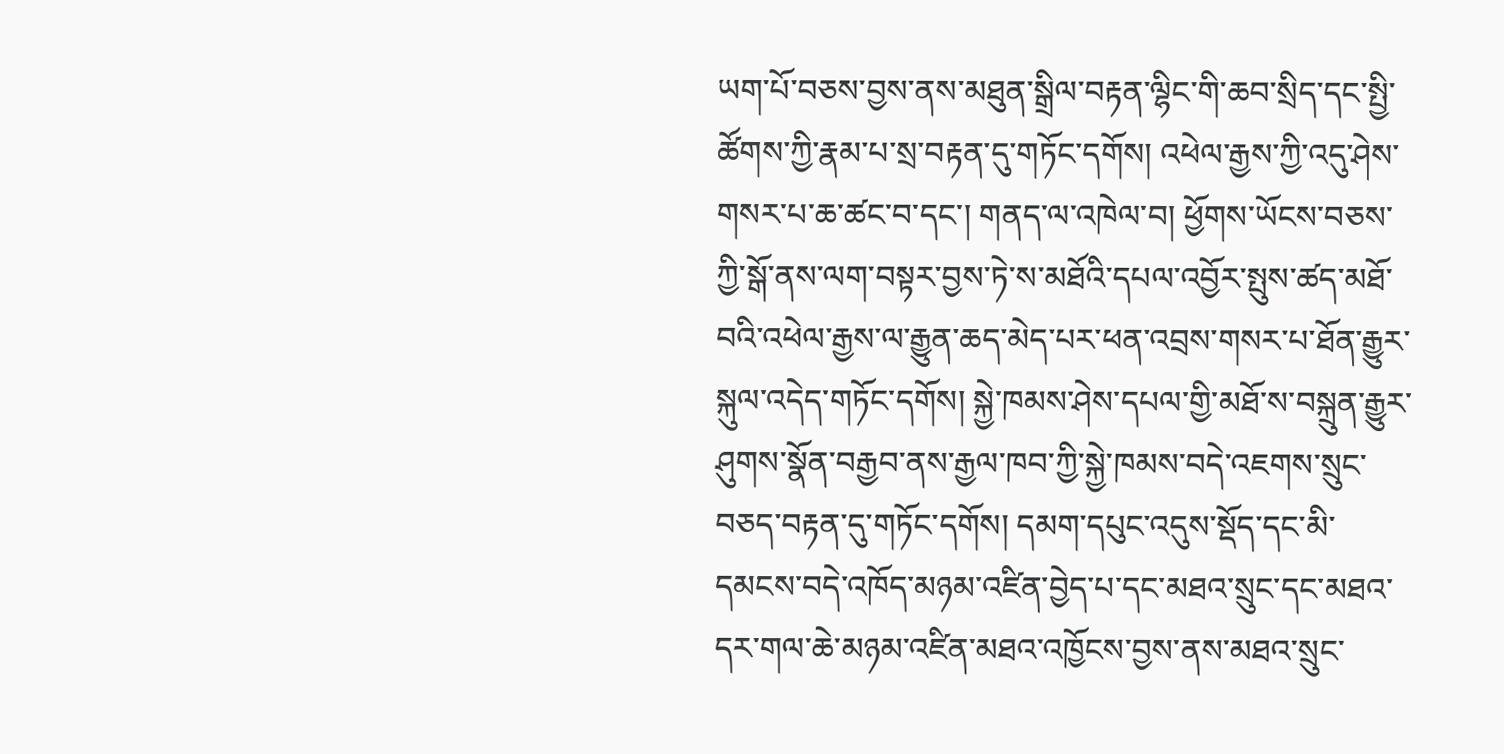ཡག་པོ་བཅས་བྱས་ནས་མཐུན་སྒྲིལ་བརྟན་ལྷིང་གི་ཆབ་སྲིད་དང་སྤྱི་ཚོགས་ཀྱི་རྣམ་པ་སྲ་བརྟན་དུ་གཏོང་དགོས། འཕེལ་རྒྱས་ཀྱི་འདུ་ཤེས་གསར་པ་ཆ་ཚང་བ་དང་། གནད་ལ་འཁེལ་བ། ཕྱོགས་ཡོངས་བཅས་ཀྱི་སྒོ་ནས་ལག་བསྟར་བྱས་ཏེ་ས་མཐོའི་དཔལ་འབྱོར་སྤུས་ཚད་མཐོ་བའི་འཕེལ་རྒྱས་ལ་རྒྱུན་ཆད་མེད་པར་ཕན་འབྲས་གསར་པ་ཐོན་རྒྱུར་སྐུལ་འདེད་གཏོང་དགོས། སྐྱེ་ཁམས་ཤེས་དཔལ་གྱི་མཐོ་ས་བསྐྲུན་རྒྱུར་ཤུགས་སྣོན་བརྒྱབ་ནས་རྒྱལ་ཁབ་ཀྱི་སྐྱེ་ཁམས་བདེ་འཇགས་སྲུང་བཅད་བརྟན་དུ་གཏོང་དགོས། དམག་དཔུང་འདུས་སྡོད་དང་མི་དམངས་བདེ་འཁོད་མཉམ་འཛིན་བྱེད་པ་དང་མཐའ་སྲུང་དང་མཐའ་དར་གལ་ཆེ་མཉམ་འཛིན་མཐའ་འཁྱོངས་བྱས་ནས་མཐའ་སྲུང་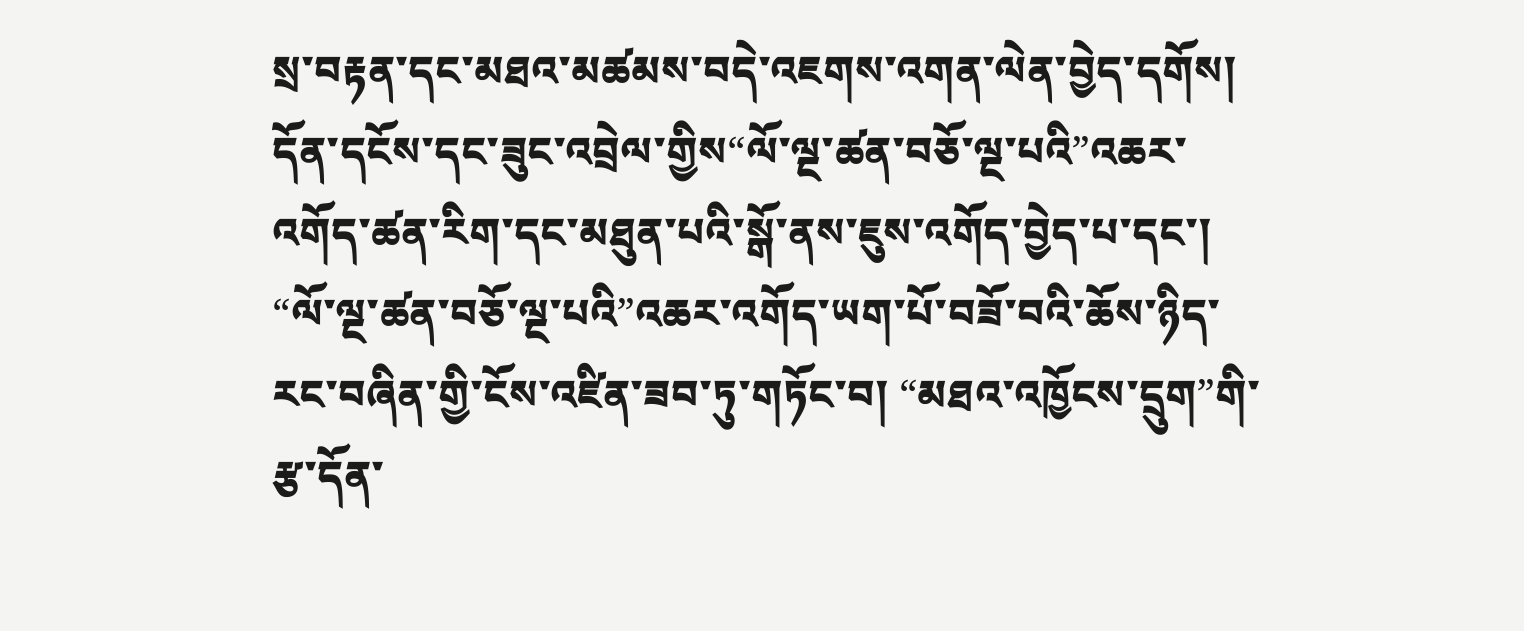སྲ་བརྟན་དང་མཐའ་མཚམས་བདེ་འཇགས་འགན་ལེན་བྱེད་དགོས། དོན་དངོས་དང་ཟུང་འབྲེལ་གྱིས“ལོ་ལྔ་ཚན་བཅོ་ལྔ་པའི”འཆར་འགོད་ཚན་རིག་དང་མཐུན་པའི་སྒོ་ནས་ཇུས་འགོད་བྱེད་པ་དང་། “ལོ་ལྔ་ཚན་བཅོ་ལྔ་པའི”འཆར་འགོད་ཡག་པོ་བཟོ་བའི་ཆོས་ཉིད་རང་བཞིན་གྱི་ངོས་འཛིན་ཟབ་ཏུ་གཏོང་བ། “མཐའ་འཁྱོངས་དྲུག”གི་རྩ་དོན་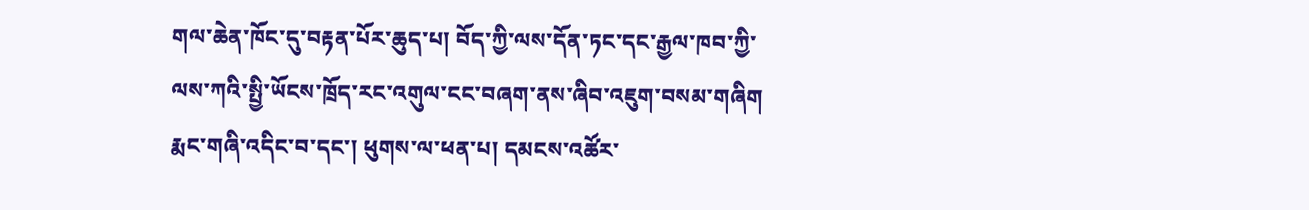གལ་ཆེན་ཁོང་དུ་བརྟན་པོར་ཆུད་པ། བོད་ཀྱི་ལས་དོན་ཏང་དང་རྒྱལ་ཁབ་ཀྱི་ལས་ཀའི་སྤྱི་ཡོངས་ཁྲོད་རང་འགུལ་ངང་བཞག་ནས་ཞིབ་འཇུག་བསམ་གཞིག རྨང་གཞི་འདིང་བ་དང་། ཕུགས་ལ་ཕན་པ། དམངས་འཚོར་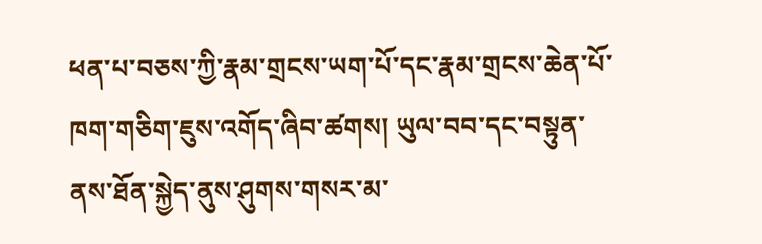ཕན་པ་བཅས་ཀྱི་རྣམ་གྲངས་ཡག་པོ་དང་རྣམ་གྲངས་ཆེན་པོ་ཁག་གཅིག་ཇུས་འགོད་ཞིབ་ཚགས། ཡུལ་བབ་དང་བསྟུན་ནས་ཐོན་སྐྱེད་ནུས་ཤུགས་གསར་མ་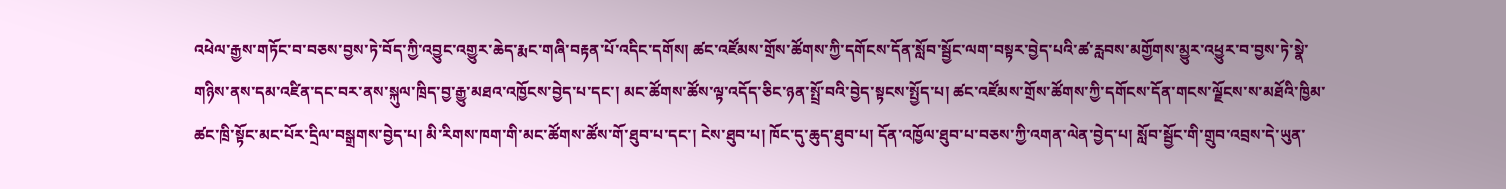འཕེལ་རྒྱས་གཏོང་བ་བཅས་བྱས་ཏེ་བོད་ཀྱི་འབྱུང་འགྱུར་ཆེད་རྨང་གཞི་བརྟན་པོ་འདིང་དགོས། ཚང་འཛོམས་གྲོས་ཚོགས་ཀྱི་དགོངས་དོན་སློབ་སྦྱོང་ལག་བསྟར་བྱེད་པའི་ཚ་རླབས་མགྱོགས་མྱུར་འཕྱུར་བ་བྱས་ཏེ་སྣེ་གཉིས་ནས་དམ་འཛིན་དང་བར་ནས་སྐུལ་ཁྲིད་བྱ་རྒྱུ་མཐའ་འཁྱོངས་བྱེད་པ་དང་། མང་ཚོགས་ཚོས་ལྟ་འདོད་ཅིང་ཉན་སྤྲོ་བའི་བྱེད་སྟངས་སྤྱོད་པ། ཚང་འཛོམས་གྲོས་ཚོགས་ཀྱི་དགོངས་དོན་གངས་ལྗོངས་ས་མཐོའི་ཁྱིམ་ཚང་ཁྲི་སྟོང་མང་པོར་དྲིལ་བསྒྲགས་བྱེད་པ། མི་རིགས་ཁག་གི་མང་ཚོགས་ཚོས་གོ་ཐུབ་པ་དང་། ངེས་ཐུབ་པ། ཁོང་དུ་ཆུད་ཐུབ་པ། དོན་འཁྱོལ་ཐུབ་པ་བཅས་ཀྱི་འགན་ལེན་བྱེད་པ། སློབ་སྦྱོང་གི་གྲུབ་འབྲས་དེ་ཡུན་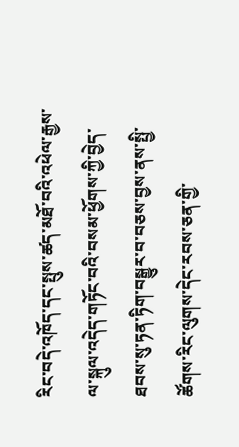རིང་བདེ་འཁོད་དང་སྤུས་ཚད་མཐོ་བའི་འཕེལ་རྒྱས་ལ་སྐུལ་འདེད་གཏོང་བའི་བསམ་ཕྱོགས་ཀྱི་བྱེད་ཐབས་སུ་ཏན་ཏིག་བསྒྱུར་བ་བཅས་བྱས་ནས་སྤྱི་ཚོགས་རིང་ལུགས་དེང་རབས་ཅན་གྱི་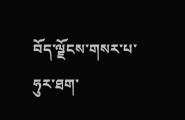བོད་ལྗོངས་གསར་པ་ཧུར་ཐག་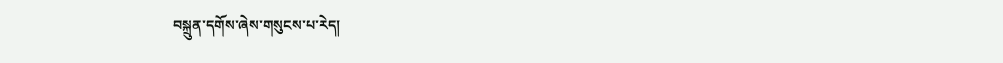བསྐྲུན་དགོས་ཞེས་གསུངས་པ་རེད།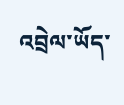འབྲེལ་ཡོད་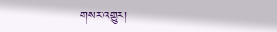གསར་འགྱུར།